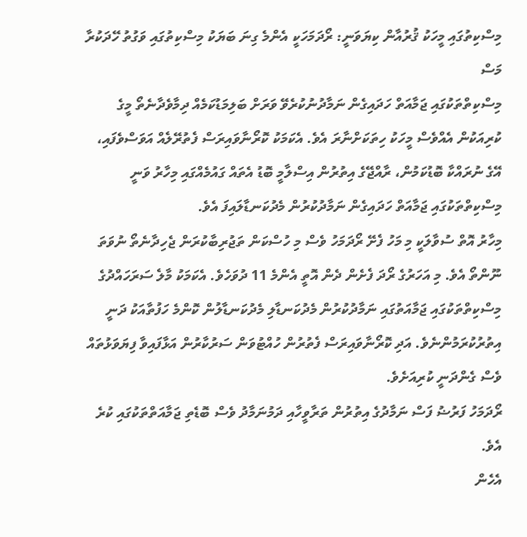މިސްކިތުގައި މީހަކު ޤުރުއާން ކިޔަވަނީ: ރޯދަމަހަކީ އެންމެ ގިނަ ބަޔަކު މިސްކިތުގައި ވަގުތު ހޭދަކުރާ މަސް
މިސްކިތްތަކުގައި ޖަމާއަތް ހަދައިގެން ނަމާދުނުކުރެވޭ ވަރަށް ބަލިމަޑުކަމެއް ދިމާވެދާނެތޯ މީގެ ކުރިއަކުން އެއްވެސް މީހަކު ހިތަކަށްނާރަ އެވެ. އެކަމަކު ކޮރޯނާވައިރަސް ފެތުރޭލެއް އަވަސްވެފައި، އޭގެ ނުރައްކާ ބޮޑުކަމުން، ރާއްޖޭގެ އިތުރުން އިސްލާމީ ބޮޑު އެތައް ގައުމެއްގައި މިހާރު ވަނީ މިސްކިތްތަކުގައި ޖަމާއަތް ހަދައިގެން ނަމާދުކުރުން މެދުކަނޑާލައިފަ އެވެ.
މިހާރު އޮތް ސުވާލަކީ މި މަހު ފެށޭ ރޯދަމަހު ވެސް މި ހުސްކަން ތަޖުރިބާކުރަން ޖެހިދާނެތޯ ނުވަތަ ނޫންތޯ އެވެ. މި އަހަރުގެ ރޯދަ ފެށެން ދެން އޮތީ އެންމެ 11 ދުވަހެވެ. އެކަމަކު މާލެ ސަރަހައްދުގެ މިސްކިތްތަކުގައި ޖަމާއަތުގައި ނަމާދުކުރުން މެދުކަނޑާލި މެދުކަނޑާލުން ކޮންމެ ހަފުތާއަކު ދަނީ އިތުރުކުރަމުންނެވެ. އަދި ކޮރޯނާވައިރަސް ފެތުރުން ހުއްޓުވަން ސަރުކާރުން އަޅާފައިވާ ފިޔަވަޅުތައް ވެސް ގެންދަނީ ކުރިއަށެވެ.
ރޯދަމަހު ފަރުޟު ފަސް ނަމާދުގެ އިތުރުން ތަރާވީހާއި ދަމުނަމާދު ވެސް ބޮޑެތި ޖަމާއަތްތަކުގައި ކުރެ އެވެ.
އެހެން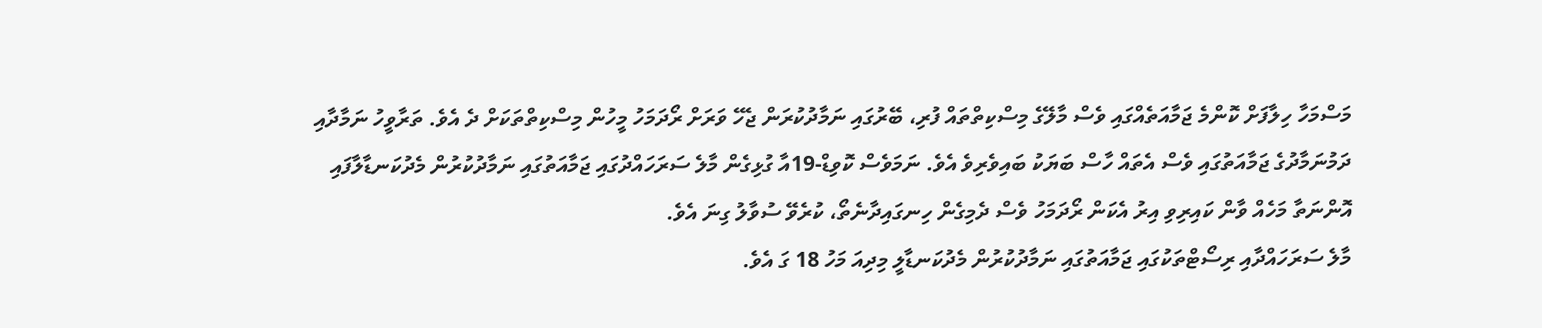މަސްމަހާ ހިލާފަށް ކޮންމެ ޖަމާއަތެއްގައި ވެސް މާލޭގެ މިސްކިތްތައް ފުރި، ބޭރުގައި ނަމާދުކުރަން ޖެހޭ ވަރަށް ރޯދަމަހު މީހުން މިސްކިތްތަކަށް ދެ އެވެ. ތަރާވީހު ނަމާދާއި ދަމުނަމާދުގެ ޖަމާއަތުގައި ވެސް އެތައް ހާސް ބަޔަކު ބައިވެރިވެ އެވެ. ނަމަވެސް ކޮވިޑް-19އާ ގުޅިގެން މާލެ ސަރަހައްދުގައި ޖަމާއަތުގައި ނަމާދުކުރުން މެދުކަނޑާލާފައި އޮންނަތާ މަހެއް ވާން ކައިރިވި އިރު އެކަން ރޯދަމަހު ވެސް ދެމިގެން ހިނގައިދާނެތޯ، ކުރެވޭ ސުވާލު ގިނަ އެވެ.
މާލެ ސަރަހައްދާއި ރިސޯޓްތަކުގައި ޖަމާއަތުގައި ނަމާދުކުރުން މެދުކަނޑާލީ މިދިއަ މަހު 18 ގަ އެވެ.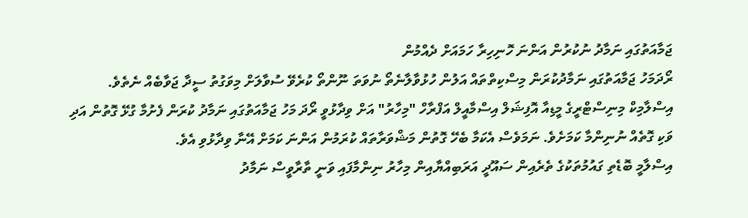ޖަމާއަތުގައި ނަމާދު ނުކުރުން އަންނަ ހޮނިހިރާ ހަމައަށް ދެއްމުން
ރޯދަމަހު ޖަމާއަތުގައި ނަމާދުކުރަން މިސްކިތްތައް އަލުން ހުޅުވާލާނެތޯ ނުވަތަ ނޫންތޯ ކުރެވޭ ސުވާލަށް މިވަގުތު ސީދާ ޖަވާބެއް ނެތެވެ.
އިސްލާމިކް މިނިސްޓްރީގެ މީޑިއާ އޮފިޝަލް އިސްމާއީލް އަފްރާހް "މިހާރު" އަށް ވިދާޅުވީ ރޯދަ މަހު ޖަމާއަތުގައި ނަމާދު ކުރަން ފެށުމާ ގުޅޭ ގޮތުން އަދި ވަކި ގޮތެއް ނުނިންމާ ކަމަށެވެ. ނަމަވެސް އެކަމާ ބެހޭ ގޮތުން މަޝްވަރާތައް ކުރަމުން އަންނަ ކަމަށް އޭނާ ވިދާޅުވި އެވެ.
އިސްލާމީ ބޮޑެތި ގައުމުތަކުގެ ތެރެއިން ސައޫދީ އަރަބިއްޔާއިން މިހާރު ނިންމާފައި ވަނީ ތާރާވީސް ނަމާދު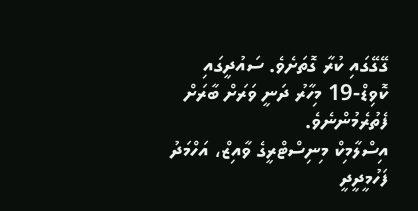ގޭގޭގައި ކުރާ ގޮތަށެވެ. ސައުދީގައި ކޮވިޑް-19 މިހާރު ދަނީ ވަރަށް ބާރަށް ފެތުރެމުންނެވެ.
އިސްލާމިކް މިނިސްޓްރީގެ ވާއިޒް، އަހްމަދު ފަހުމީދީދީ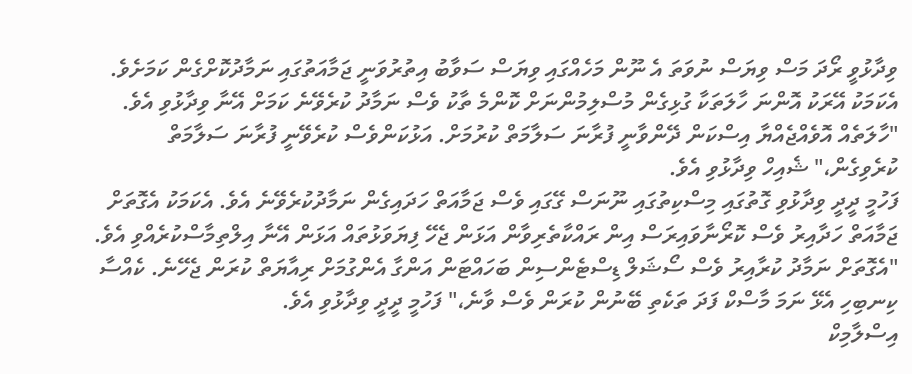ވިދާޅުވީ ރޯދަ މަސް ވިޔަސް ނުވަތަ އެ ނޫން މަހެއްގައި ވިޔަސް ސަވާބު އިތުރުވަނީ ޖަމާއަތުގައި ނަމާދުކޮށްގެން ކަމަށެވެ. އެކަމަކު އޭރަކު އޮންނަ ހާލަތަކާ ގުޅިގެން މުސްލިމުންނަށް ކޮންމެ ތާކު ވެސް ނަމާދު ކުރެވޭނެ ކަމަށް އޭނާ ވިދާޅުވި އެވެ.
"ހާލަތެއް އޮވެއްޖެއްޔާ އިސްކަން ދޭންވާނީ ފުރާނަ ސަލާމަތް ކުރުމަށް. އަޅުކަންވެސް ކުރެވޭނީ ފުރާނަ ސަލާމަތް ކުރެވިގެން،" ޝެއިހް ވިދާޅުވި އެވެ.
ފަހުމީ ދީދީ ވިދާޅުވި ގޮތުގައި މިސްކިތުގައި ނޫނަސް ގޭގައި ވެސް ޖަމާއަތް ހަދައިގެން ނަމާދުކުރެވޭނެ އެވެ. އެކަމަކު އެގޮތަށް ޖަމާއަތް ހަދާއިރު ވެސް ކޮރޯނާވައިރަސް އިން ރައްކާތެރިވާން އަޅަން ޖެހޭ ފިޔަވަޅުތައް އަޅަން އޭނާ އިލްތިމާސްކުރެއްވި އެވެ.
"އެގޮތަށް ނަމާދު ކުރާއިރު ވެސް ސޯޝަލް ޑިސްޓެންސިން ބަހައްޓަން އަންގާ އެންގުމަށް ރިއާޔަތް ކުރަން ޖެހޭނެ. ކެއްސާ ކިނބިހި އެޅޭ ނަމަ މާސްކް ފަދަ ތަކެތި ބޭނުން ކުރަން ވެސް ވާނެ،" ފަހުމީ ދީދީ ވިދާޅުވި އެވެ.
އިސްލާމިކް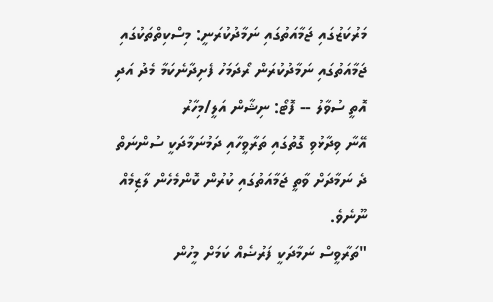މަރުކަޒުގައި ޖަމާއަތުގައި ނަމާދުކުރަނީ: މިސްކިތްތަކުގައި ޖަމާއަތުގައި ނަމާދުކުރަން ރޯދަމަހު ފެށިދާނެކަމާ މެދު އަދި އޮތީ ސުވާލު -- ފޮޓޯ: ނިޝާން އަލީ/މިހާރު
އޭނާ ވިދާޅުވި ގޮތުގައި ތަރާވީހާއި ދަމުނަމާދަކީ ސުންނަތް ދެ ނަމާދަށް ވާތީ ޖަމާއަތުގައި ކުރުން ކޮންމެހެން ލާޒިމެއް ނޫނެވެ.
"ތަރާވީސް ނަމާދަކީ ފަރުޟެއް ކަމަށް މީހުން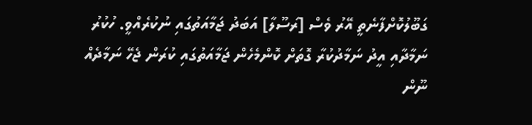ގަބޫލުކޮށްފާނެތީ އޭރު ވެސް [ރަސޫލާ] އަބަދު ޖަމާއަތުގައި ނުކުރެއްވީ. ހުކުރު ނަމާދާއި އީދު ނަމާދުކުރާ ގޮތަށް ކޮންމެހެން ޖަމާއަތުގައި ކުރަން ޖެހޭ ނަމާދެއް ނޫން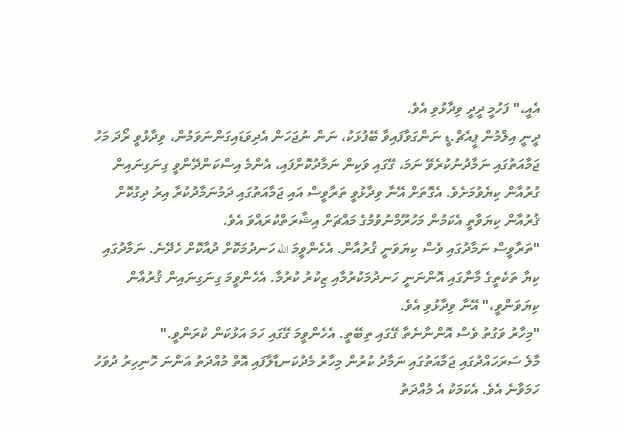އެއީ،" ފަހުމީ ދީދީ ވިދާޅުވި އެވެ.
ދީނީ އިލްމުން ޕީއެޗް.ޑީ ނަންގަވާފައިވާ ބޭފުޅަކު، ނަން ނުޖަހަން އެދިވަޑައިގަންނަވަމުން، ވިދާޅުވީ ރޯދަ މަހު ޖަމާއަތުގައި ނަމާދުނުކުރެވޭ ނަމަ، ގޭގައި ވަކިން ނަމާދުކޮށްފައި، އެންމެ އިސްކަންދޭންވީ ގިނަގިނައިން ގުރުއާން ކިޔެވުމަށެވެ. އެގޮތަށް އޭނާ ވިދާޅުވީ ތަރާވީސް އައި ޖަމާއަތުގައި ދަމުނަމާދުކުރާ އިރު ދިގުކޮށް ޤުރުއާން ކިޔަވާތީ އެކަމުން މަހުރޫމްނުވުމުގެ މައްޗަށް އިޝާރަތްކުރައްވަ އެވެ.
"ތަރާވީސް ނަމާދުގައި ވެސް ކިޔަވަނީ ޤުރުއާން. އެހެންވީމަ الله ހަނދުމަކޮށް ދުއާކޮށް ހެދޭނެ. ނަމާދުގައި ކިޔާ ތަކެތީގެ މާނާގައި އޮންނަނީ ހަނދުމަކުރުމާއި ޒިކުރު ކުރުމާ. އެހެންވީމަ ގިނަގިނައިން ޤުރުއާން ކިޔަވަންވީ،" އޭނާ ވިދާޅުވި އެވެ.
"މިހާރު ވަގުތު ވެސް އޮންނާނެތާ ގޭގައި ތިބޭތީ. އެހެންވީމަ ގޭގައި ހަމަ އަޅުކަން ކުރަންވީ."
މާލެ ސަރަހައްދުގައި ޖަމާއަތުގައި ނަމާދު ކުރުން މިހާރު މެދުކަނޑާލާފައި އޮތް މުއްދަތު އަންނަ ހޮނިހިރު ދުވަހު ހަމަވާނެ އެވެ. އެކަމަކު އެ މުއްދަތު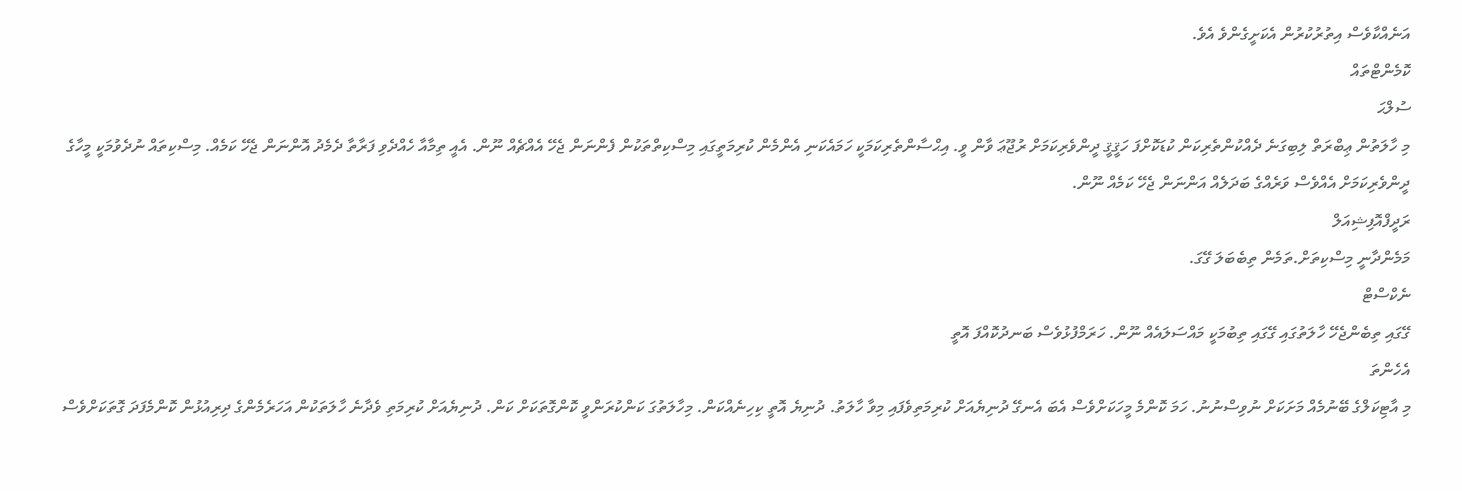އަނެއްކާވެސް އިތުރުކުރުން އެކަށީގެންވެ އެވެ.
ކޮމެންޓްތައް
ސުލްޙަ
މި ހާލަތުން ޢިބްރަތް ލިބިގަނެ ދެއްކުންތެރިކަން ކުޑަކޮށްފަ ހަޤީޤީ ދީންވެރިކަމަށް ރުޖޫޢަ ވާން ވީ. އިޙްސާންތެރިކަމަކީ ހަމައެކަނި އެންމެން ކުރިމަތީގައި މިސްކިތްތަކުން ފެންނަން ޖެހޭ އެއްޗެއް ނޫން. އެއީ ތިމާއާ ހެއްދެވި ފަރާތާ ދެމެދު އޮންނަން ޖެހޭ ކަމެއް. މިސްކިތައް ނުދެވުމަކީ މީހާގެ ދީންވެރިކަމަށް އެއްވެސް ވަރެއްގެ ބަދަލެއް އަންނަން ޖެހޭ ކަމެއް ނޫން.
ރަދީފްއޮފިޝިއަލް
މަމެންދާނީ މިސްކިތަށް.ތަމެން ތިބެބަލަ ގޭގަ.
ނެކްސްޓް
ގޭގައި ތިބެންޖެހޭ ހާލަތުގައި ގޭގައި ތިބުމަކީ މައްސަލައެއް ނޫން. ހަރަމްފުޅުވެސް ބަނދުކޮއްފަ އޮތީ
އެހެންތަ
މި އާޓިކަލްގެ ބޭނުމެއް މަށަކަށް ނުވިސްނުނު. ހަމަ ކޮންމެ މީހަކަށްވެސް އެބަ އެނގޭ ދުނިޔެއަށް ކުރިމަތިވެފައި މިވާ ހާލަތު. ދުނިޔެ އޮތީ ކިހިނެއްކަން. މިހާލަތުގަ ކަންކުރަންވީ ކޮންގޮތަކަށް ކަން. ދުނިޔެއަށް ކުރިމަތި ވެދާނެ ހާލަތަކުން އަހަރެމެންގެ ދިރިއުޅުން ކޮންމެފަދަ ގޮތަކަށްވެސް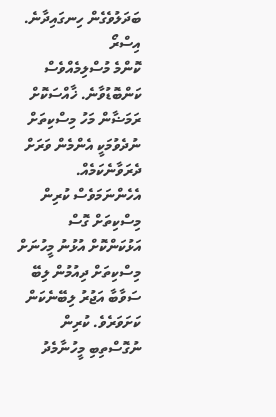ބަދަލުވެގެން ހިނގައިދާނެ.
އިސްރޯ
ކޮންމެ މުސްލިމެއްވެސް ކަންބޮޑުވާނެ. ޚާއްސަކޮށް ރަމަޟާން މަހު މިސްކިތަށް ނުދެވުމަކީ އެންމެން ވަރަށް ދެރަވާނެކަމެއް. އެހެންނަމަވެސް ކުރިން މިސްކިތަށް ގޮސް އަޅުކަންކޮށް އުޅުނު މީހުނަށް މިސްކިތަށް ދިއުމުން ލިބޭ ސަވާބާ އަޖުރު ލިބޭނެކަން ކަށަވަރެވެ. ކުރިން ނުގޮސްތިބި މީހުނާމެދު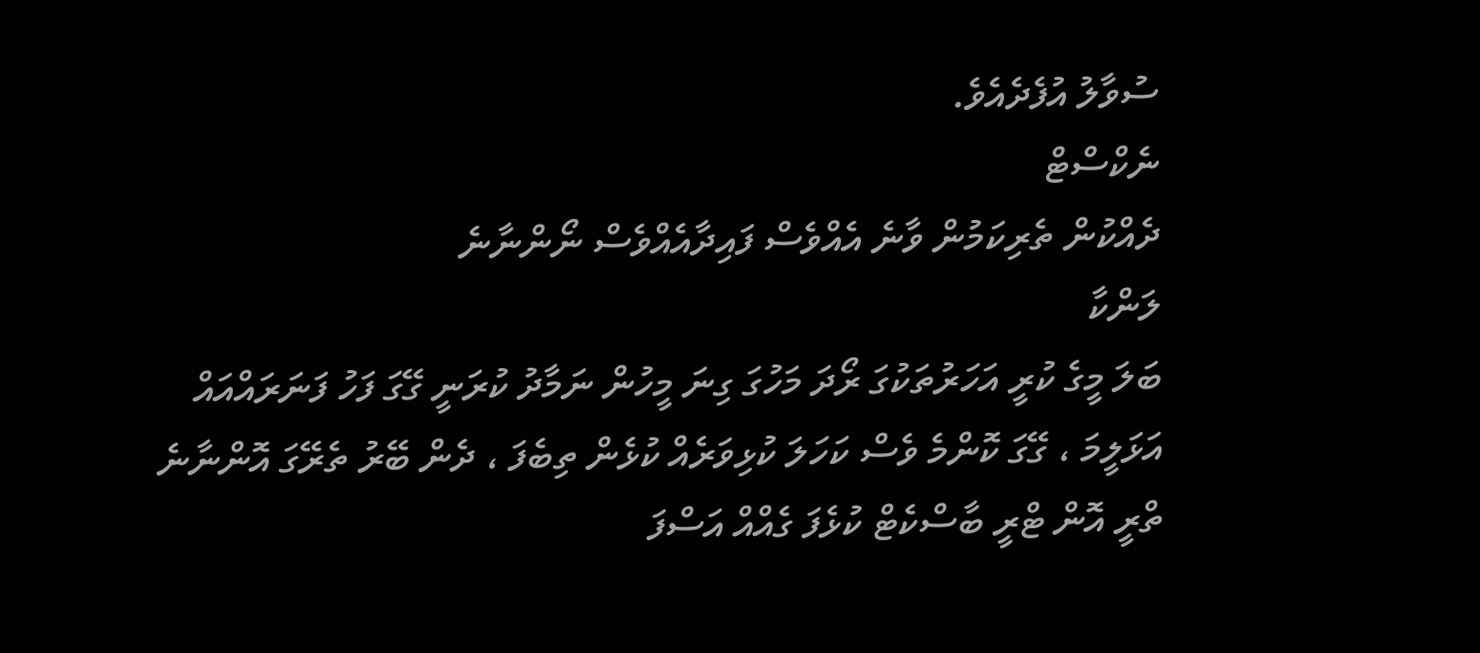ސުވާލު އުފެދެއެވެ.
ނެކްސްޓް
ދެއްކުން ތެރިކަމުން ވާނެ އެއްވެސް ފައިދާއެއްވެސް ނޯންނާނެ
ލަންކާ
ބަލަ މީގެ ކުރީ އަހަރުތަކުގަ ރޯދަ މަހުގަ ގިނަ މީހުން ނަމާދު ކުރަނީ ގޭގަ ފަހު ފަނަރައްއައް އަޅަލީމަ ، ގޭގަ ކޮންމެ ވެސް ކަހަލަ ކުޅިވަރެއް ކުޅެން ތިބެފަ ، ދެން ބޭރު ތެރޭގަ އޮންނާނެ ތްރީ އޮން ޓްރީ ބާސްކެޓް ކުޅެފަ ގެއްއް އަސްފަ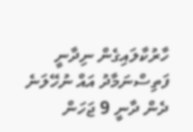ހާރުކާލައިގެން ނިދާނީ ފަތިސްނަމާދު އައް ނުހޭލަނެ ދެން ދާނީ 9 ޖަހަން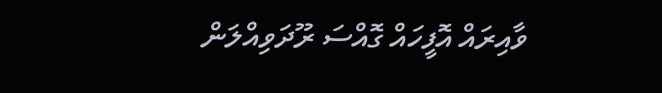ވާއިރައް އޮފީހައް ގޮއްސަ ރޫދަވިއްލަން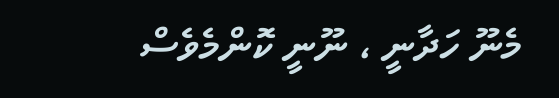މެނޫ ހަދާނީ ، ނޫނީ ކޮންމެވެސް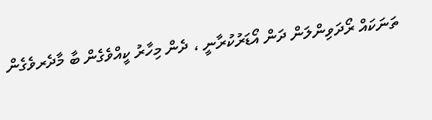ތަނަކައް ރޯދަވިންލަން ދަން އޯޑަރުކުރާނީ ، ދެން މިހާރު ކީއްވެގެން ބާ މާދެރވެގެން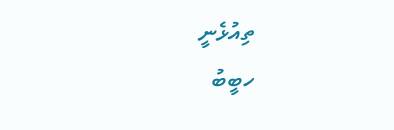ތިއުޅެނީ
ހބީބު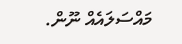މައްސަލައެއް ނޫން.